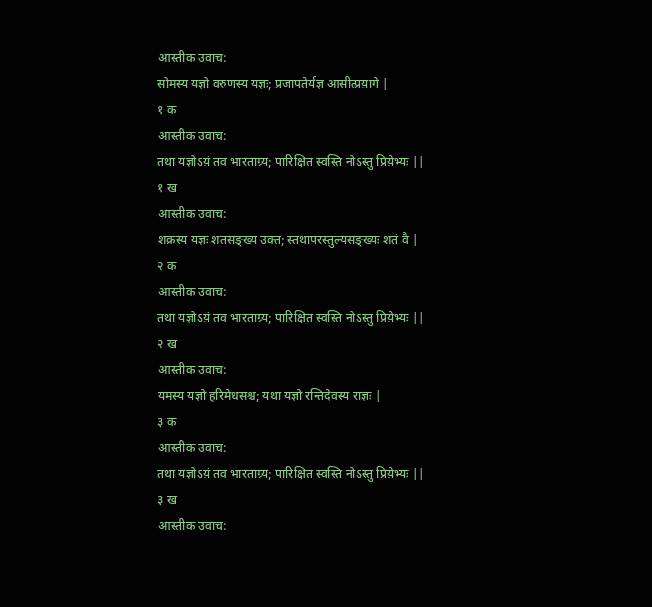आस्तीक उवाच:
सोमस्य यज्ञो वरुणस्य यज्ञः; प्रजापतेर्यज्ञ आसीत्प्रय़ागे |
१ क
आस्तीक उवाच:
तथा यज्ञोऽय़ं तव भारताग्र्य; पारिक्षित स्वस्ति नोऽस्तु प्रिय़ेभ्यः ||
१ ख
आस्तीक उवाच:
शक्रस्य यज्ञः शतसङ्ख्य उक्त; स्तथापरस्तुल्यसङ्ख्यः शतं वै |
२ क
आस्तीक उवाच:
तथा यज्ञोऽय़ं तव भारताग्र्य; पारिक्षित स्वस्ति नोऽस्तु प्रिय़ेभ्यः ||
२ ख
आस्तीक उवाच:
यमस्य यज्ञो हरिमेधसश्च; यथा यज्ञो रन्तिदेवस्य राज्ञः |
३ क
आस्तीक उवाच:
तथा यज्ञोऽय़ं तव भारताग्र्य; पारिक्षित स्वस्ति नोऽस्तु प्रिय़ेभ्यः ||
३ ख
आस्तीक उवाच: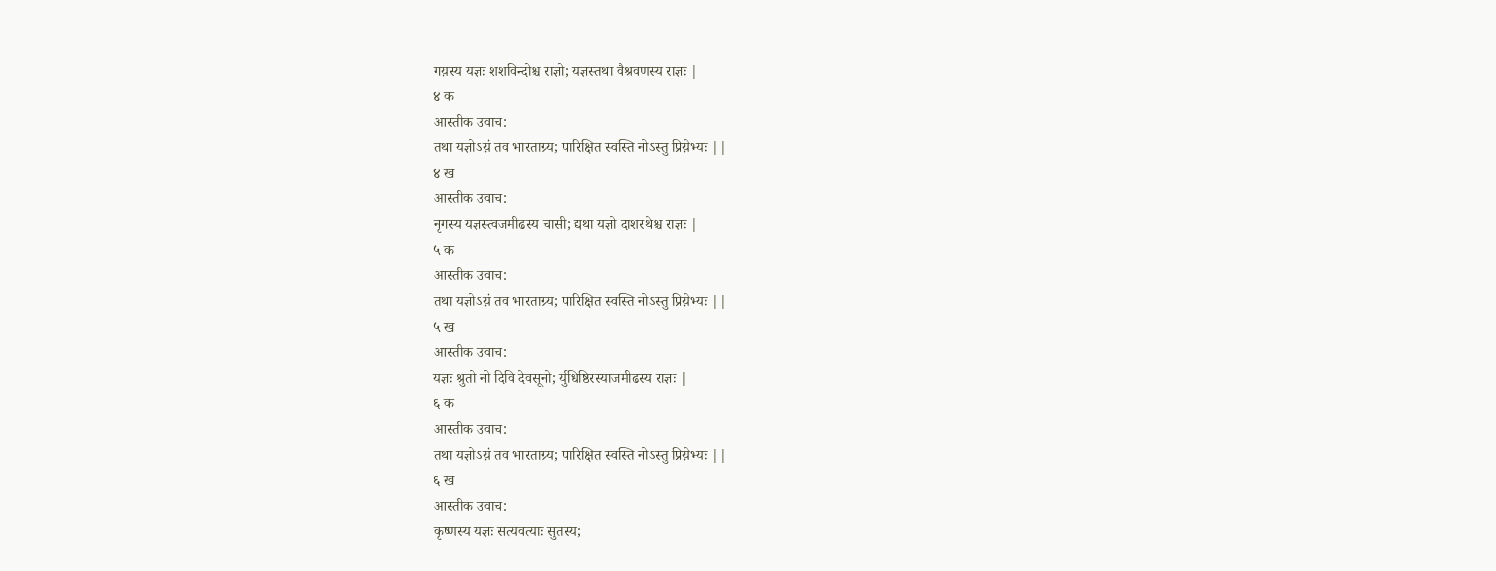गय़स्य यज्ञः शशविन्दोश्च राज्ञो; यज्ञस्तथा वैश्रवणस्य राज्ञः |
४ क
आस्तीक उवाच:
तथा यज्ञोऽय़ं तव भारताग्र्य; पारिक्षित स्वस्ति नोऽस्तु प्रिय़ेभ्यः ||
४ ख
आस्तीक उवाच:
नृगस्य यज्ञस्त्वजमीढस्य चासी; द्यथा यज्ञो दाशरथेश्च राज्ञः |
५ क
आस्तीक उवाच:
तथा यज्ञोऽय़ं तव भारताग्र्य; पारिक्षित स्वस्ति नोऽस्तु प्रिय़ेभ्यः ||
५ ख
आस्तीक उवाच:
यज्ञः श्रुतो नो दिवि देवसूनो; र्युधिष्ठिरस्याजमीढस्य राज्ञः |
६ क
आस्तीक उवाच:
तथा यज्ञोऽय़ं तव भारताग्र्य; पारिक्षित स्वस्ति नोऽस्तु प्रिय़ेभ्यः ||
६ ख
आस्तीक उवाच:
कृष्णस्य यज्ञः सत्यवत्याः सुतस्य;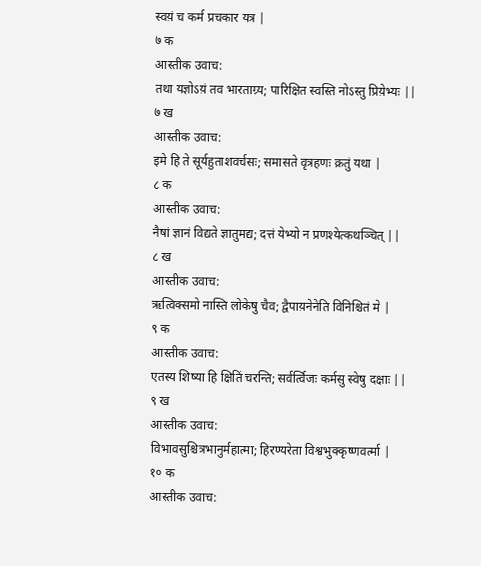स्वय़ं च कर्म प्रचकार यत्र |
७ क
आस्तीक उवाच:
तथा यज्ञोऽय़ं तव भारताग्र्य; पारिक्षित स्वस्ति नोऽस्तु प्रिय़ेभ्यः ||
७ ख
आस्तीक उवाच:
इमे हि ते सूर्यहुताशवर्चसः; समासते वृत्रहणः क्रतुं यथा |
८ क
आस्तीक उवाच:
नैषां ज्ञानं विद्यते ज्ञातुमद्य; दत्तं येभ्यो न प्रणश्येत्कथञ्चित् ||
८ ख
आस्तीक उवाच:
ऋत्विक्समो नास्ति लोकेषु चैव; द्वैपाय़नेनेति विनिश्चितं मे |
९ क
आस्तीक उवाच:
एतस्य शिष्या हि क्षितिं चरन्ति; सर्वर्त्विजः कर्मसु स्वेषु दक्षाः ||
९ ख
आस्तीक उवाच:
विभावसुश्चित्रभानुर्महात्मा; हिरण्यरेता विश्वभुक्कृष्णवर्त्मा |
१० क
आस्तीक उवाच: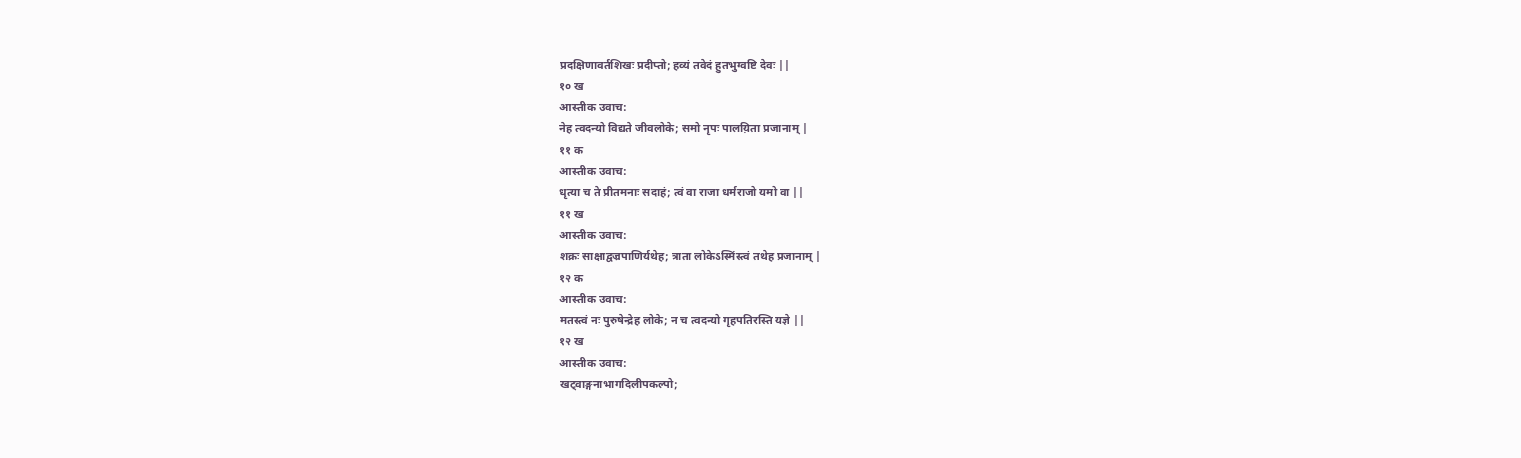प्रदक्षिणावर्तशिखः प्रदीप्तो; हव्यं तवेदं हुतभुग्वष्टि देवः ||
१० ख
आस्तीक उवाच:
नेह त्वदन्यो विद्यते जीवलोके; समो नृपः पालय़िता प्रजानाम् |
११ क
आस्तीक उवाच:
धृत्या च ते प्रीतमनाः सदाहं; त्वं वा राजा धर्मराजो यमो वा ||
११ ख
आस्तीक उवाच:
शक्रः साक्षाद्वज्रपाणिर्यथेह; त्राता लोकेऽस्मिंस्त्वं तथेह प्रजानाम् |
१२ क
आस्तीक उवाच:
मतस्त्वं नः पुरुषेन्द्रेह लोके; न च त्वदन्यो गृहपतिरस्ति यज्ञे ||
१२ ख
आस्तीक उवाच:
खट्वाङ्गनाभागदिलीपकल्पो;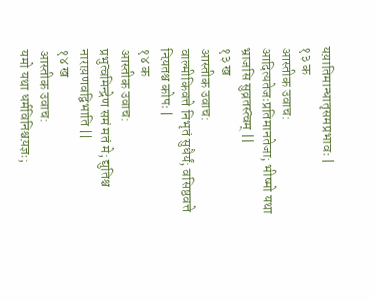यय़ातिमान्धातृसमप्रभावः |
१३ क
आस्तीक उवाच:
आदित्यतेजःप्रतिमानतेजा; भीष्मो यथा भ्राजसि सुव्रतस्त्वम् ||
१३ ख
आस्तीक उवाच:
वाल्मीकिवत्ते निभृतं सुधैर्यं; वसिष्ठवत्ते निय़तश्च कोपः |
१४ क
आस्तीक उवाच:
प्रभुत्वमिन्द्रेण समं मतं मे; द्युतिश्च नाराय़णवद्विभाति ||
१४ ख
आस्तीक उवाच:
यमो यथा धर्मविनिश्चय़ज्ञः;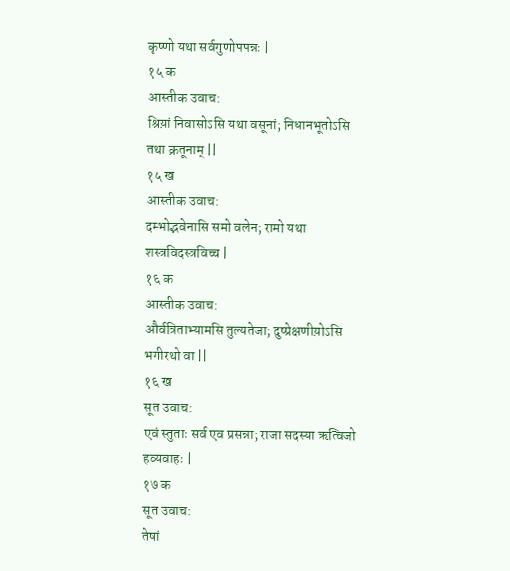कृष्णो यथा सर्वगुणोपपन्नः |
१५ क
आस्तीक उवाच:
श्रिय़ां निवासोऽसि यथा वसूनां; निधानभूतोऽसि तथा क्रतूनाम् ||
१५ ख
आस्तीक उवाच:
दम्भोद्भवेनासि समो वलेन; रामो यथा शस्त्रविदस्त्रविच्च |
१६ क
आस्तीक उवाच:
और्वत्रिताभ्यामसि तुल्यतेजा; दुष्प्रेक्षणीय़ोऽसि भगीरथो वा ||
१६ ख
सूत उवाच:
एवं स्तुताः सर्व एव प्रसन्ना; राजा सदस्या ऋत्विजो हव्यवाहः |
१७ क
सूत उवाच:
तेषां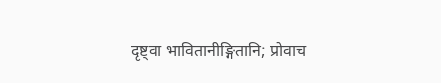दृष्ट्वा भावितानीङ्गितानि; प्रोवाच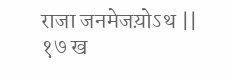राजा जनमेजय़ोऽथ ||
१७ ख